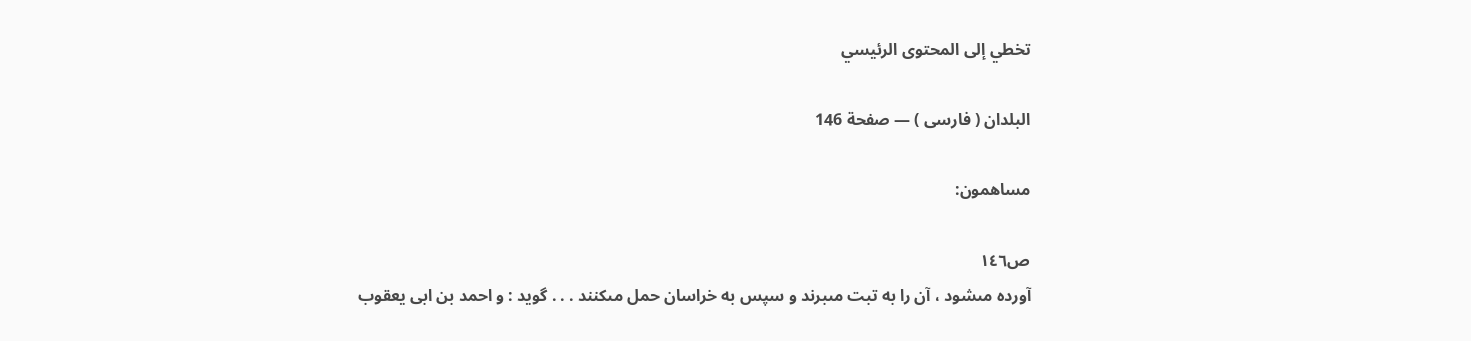تخطي إلى المحتوى الرئيسي

البلدان ( فارسى ) — صفحة 146

مساهمون:

ص١٤٦
آورده مىشود ، آن را به تبت مىبرند و سپس به خراسان حمل مىكنند . . . گويد : و احمد بن ابى يعقوب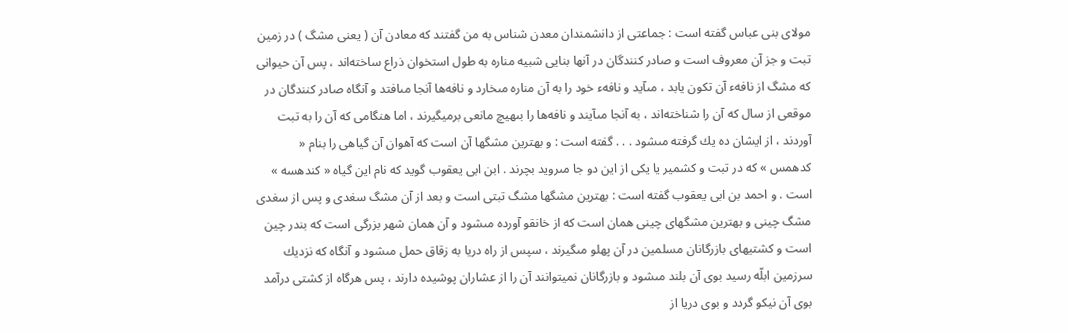مولاى بنى عباس گفته است : جماعتى از دانشمندان معدن شناس به من گفتند كه معادن آن ( يعنى مشگ ) در زمين تبت و جز آن معروف است و صادر كنندگان در آنها بنايى شبيه مناره به طول استخوان ذراع ساخته‌اند ، پس آن حيوانى كه مشگ از نافهء آن تكون يابد ، مىآيد و نافهء خود را به آن مناره مىخارد و نافه‌ها آنجا مىافتد و آنگاه صادر كنندگان در موقعى از سال كه آن را شناخته‌اند ، به آنجا مىآيند و نافه‌ها را بىهيچ مانعى برميگيرند ، اما هنگامى كه آن را به تبت آوردند ، از ايشان ده يك گرفته مىشود . . . گفته است : و بهترين مشگها آن است كه آهوان آن گياهى را بنام « كدهمس » كه در تبت و كشمير يا يكى از اين دو جا مىرويد بچرند . ابن ابى يعقوب گويد كه نام اين گياه « كندهسه » است . و احمد بن ابى يعقوب گفته است : بهترين مشگها مشگ تبتى است و بعد از آن مشگ سغدى و پس از سغدى مشگ چينى و بهترين مشگهاى چينى همان است كه از خانقو آورده مىشود و آن همان شهر بزرگى است كه بندر چين است و كشتيهاى بازرگانان مسلمين در آن پهلو مىگيرند ، سپس از راه دريا به زقاق حمل مىشود و آنگاه كه نزديك سرزمين ابلّه رسيد بوى آن بلند مىشود و بازرگانان نميتوانند آن را از عشاران پوشيده دارند ، پس هرگاه از كشتى درآمد بوى آن نيكو گردد و بوى دريا از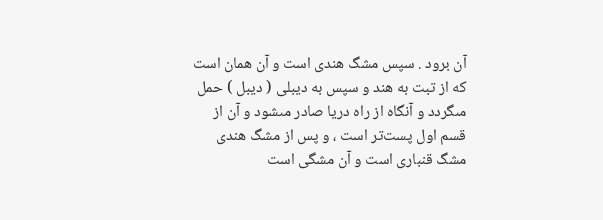آن برود . سپس مشگ هندى است و آن همان است كه از تبت به هند و سپس به ديبلى ( ديبل ) حمل مىگردد و آنگاه از راه دريا صادر مىشود و آن از قسم اول پست‌تر است ، و پس از مشگ هندى مشگ قنبارى است و آن مشگى است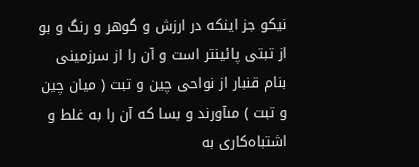نيكو جز اينكه در ارزش و گوهر و رنگ و بو از تبتى پائينتر است و آن را از سرزمينى بنام قنبار از نواحى چين و تبت ( ميان چين و تبت ) مىآورند و بسا كه آن را به غلط و اشتباه‌كارى به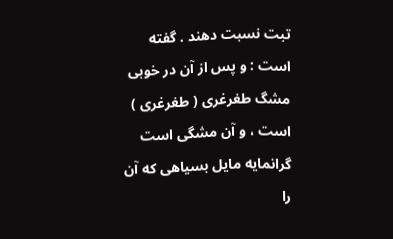تبت نسبت دهند . گفته است : و پس از آن در خوبى مشگ طغرغرى ( طغرغرى ) است ، و آن مشگى است گرانمايه مايل بسياهى كه آن را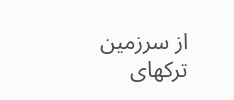از سرزمين تركهاى